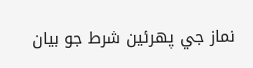نماز جي پهرئين شرط جو بيان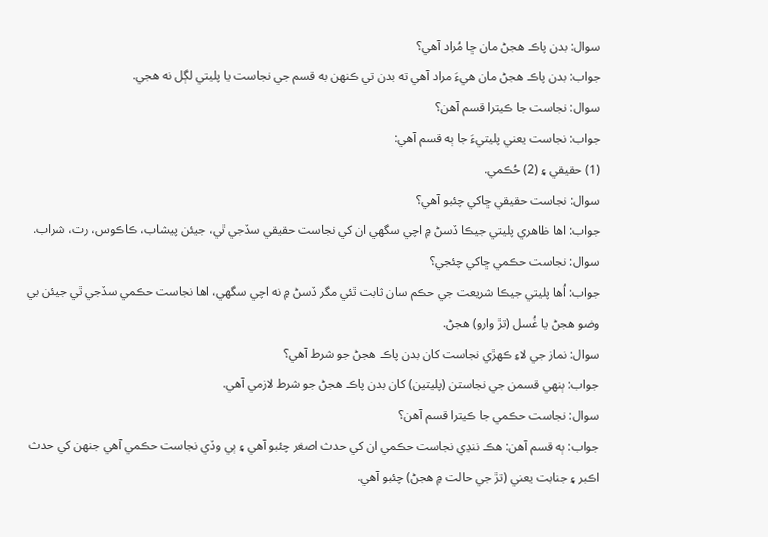سوال: بدن پاڪ هجڻ مان ڇا مُراد آهي؟
جواب: بدن پاڪ هجڻ مان هيءَ مراد آهي ته بدن تي ڪنهن به قسم جي نجاست يا پليتي لڳل نه هجي.
سوال: نجاست جا ڪيترا قسم آهن؟
جواب: نجاست يعني پليتيءَ جا ٻه قسم آهي:
(1) حقيقي ۽ (2) حُڪمي.
سوال: نجاست حقيقي ڇاکي چئبو آهي؟
جواب: اها ظاهري پليتي جيڪا ڏسڻ ۾ اچي سگهي ان کي نجاست حقيقي سڏجي ٿي، جيئن پيشاب، ڪاڪوس، رت، شراب.
سوال: نجاست حڪمي ڇاکي چئجي؟
جواب: اُها پليتي جيڪا شريعت جي حڪم سان ثابت ٿئي مگر ڏسڻ ۾ نه اچي سگهي، اها نجاست حڪمي سڏجي ٿي جيئن بي وضو هجڻ يا غُسل (تڙ وارو) هجڻ.
سوال: نماز جي لاءِ ڪهڙي نجاست کان بدن پاڪ هجڻ جو شرط آهي؟
جواب: ٻنهي قسمن جي نجاستن (پليتين) کان بدن پاڪ هجڻ جو شرط لازمي آهي.
سوال: نجاست حڪمي جا ڪيترا قسم آهن؟
جواب: ٻه قسم آهن: هڪ ننڍي نجاست حڪمي ان کي حدث اصغر چئبو آهي ۽ ٻي وڏي نجاست حڪمي آهي جنهن کي حدث اڪبر ۽ جنابت يعني (تڙ جي حالت ۾ هجڻ) چئبو آهي.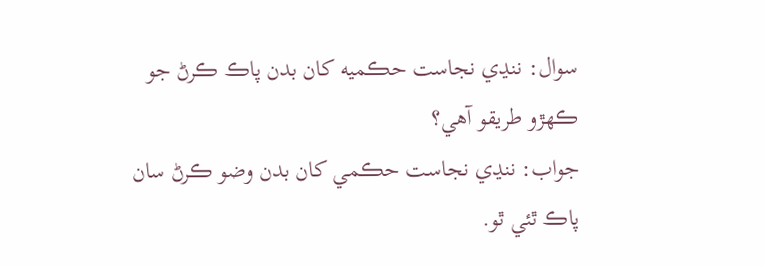سوال: ننڍي نجاست حڪميه کان بدن پاڪ ڪرڻ جو ڪهڙو طريقو آهي؟
جواب: ننڍي نجاست حڪمي کان بدن وضو ڪرڻ سان پاڪ ٿئي ٿو.